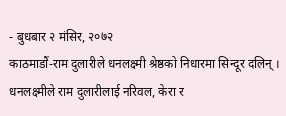- बुधबार २ मंसिर, २०७२
काठमाडौं-राम दुलारीले धनलक्ष्मी श्रेष्ठको निधारमा सिन्दूर दलिन् । धनलक्ष्मीले राम दुलारीलाई नरिवल, केरा र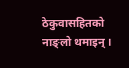ठेकुवासहितको नाङ्लो थमाइन् ।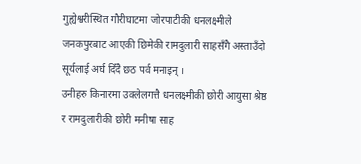गुह्येश्वरीस्थित गौरीघाटमा जोरपाटीकी धनलक्ष्मीले जनकपुरबाट आएकी छिमेकी रामदुलारी साहसँगै अस्ताउँदो सूर्यलाई अर्घ दिँदै छठ पर्व मनाइन् ।
उनीहरु किनारमा उक्लेलगत्तै धनलक्ष्मीकी छोरी आयुसा श्रेष्ठ र रामदुलारीकी छोरी मनीषा साह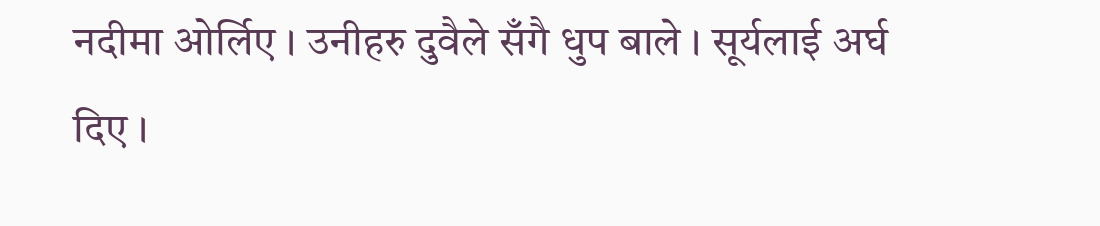नदीमा ओर्लिए । उनीहरु दुवैले सँगै धुप बाले । सूर्यलाई अर्घ दिए ।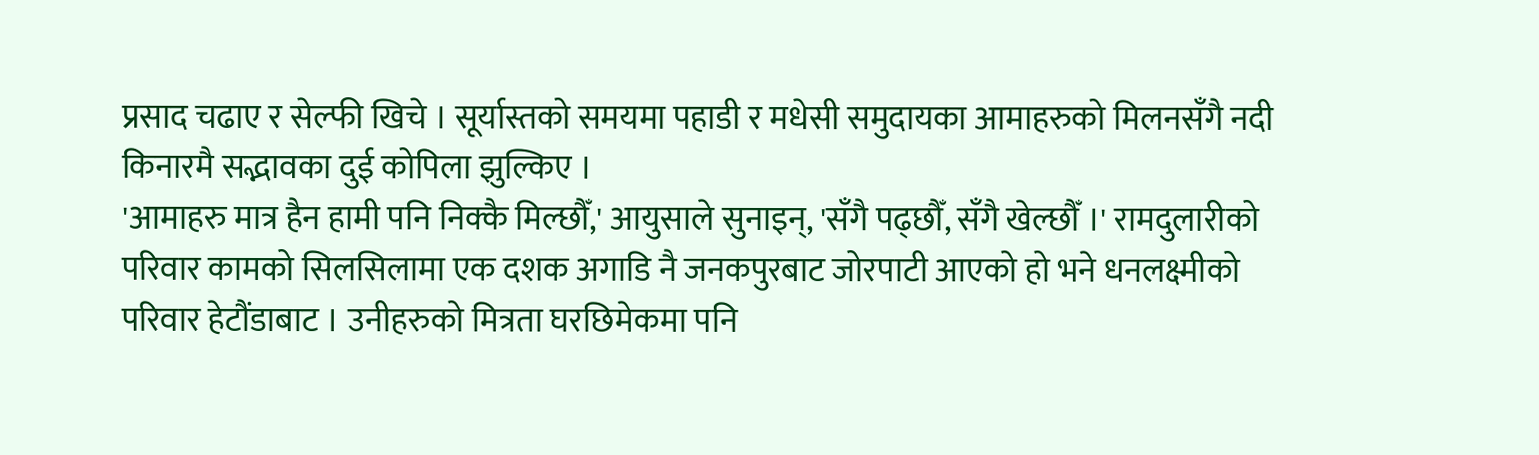प्रसाद चढाए र सेल्फी खिचे । सूर्यास्तको समयमा पहाडी र मधेसी समुदायका आमाहरुको मिलनसँगै नदी किनारमै सद्भावका दुई कोपिला झुल्किए ।
'आमाहरु मात्र हैन हामी पनि निक्कै मिल्छौँ,' आयुसाले सुनाइन्, 'सँगै पढ्छौँ, सँगै खेल्छौँ ।' रामदुलारीको परिवार कामको सिलसिलामा एक दशक अगाडि नै जनकपुरबाट जोरपाटी आएको हो भने धनलक्ष्मीको परिवार हेटौंडाबाट । उनीहरुको मित्रता घरछिमेकमा पनि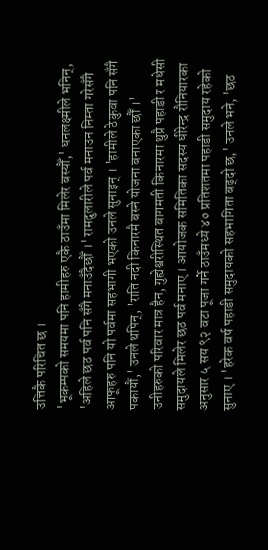उत्तिकै परिचित छ ।
'भूकम्पको समयमा पनि हामीहरु एकै ठाउँमा मिलेर बस्यौँ,' धनलक्ष्मीले भनिन्, 'अहिले छठ पर्व पनि सँगै मनाउँदैछौँ ।' रामदुलारीले पर्व मनाउन निम्ता गरेसँगै आफूहरु पनि यो पर्वमा सहभागी भएको उनले सुनाइन् । 'हामीले ठेकुवा पनि सँगै पकायौं,' उनले थपिन्, 'राति नदी किनारमै बस्ने योजना बनाएका छौँ ।'
उनीहरुको परिवार मात्र हैन, गुह्येश्वरीस्थित बागमती किनारमा थुप्रै पहाडी र मधेसी समुदायले मिलेर छठ पर्व मनाए । आयोजक समितिका सदस्य धीरेन्द्र रौनियारका अनुसार ५ सय ९२ वटा पूजा गर्ने ठाउँमध्ये ४० प्रतिशतमा पहाडी समुदाय रहेको सुनाए । 'हरेक वर्ष पहाडी समुदायको सहभागिता बढ्दो छ,' उनले भने, 'छठ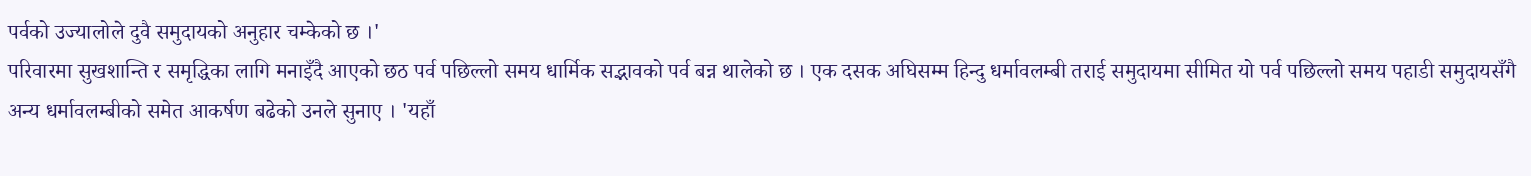पर्वको उज्यालोले दुवै समुदायको अनुहार चम्केको छ ।'
परिवारमा सुखशान्ति र समृद्धिका लागि मनाइँदै आएको छठ पर्व पछिल्लो समय धार्मिक सद्भावको पर्व बन्न थालेको छ । एक दसक अघिसम्म हिन्दु धर्मावलम्बी तराई समुदायमा सीमित यो पर्व पछिल्लो समय पहाडी समुदायसँगै अन्य धर्मावलम्बीको समेत आकर्षण बढेको उनले सुनाए । 'यहाँ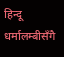हिन्दू धर्मालम्बीसँगै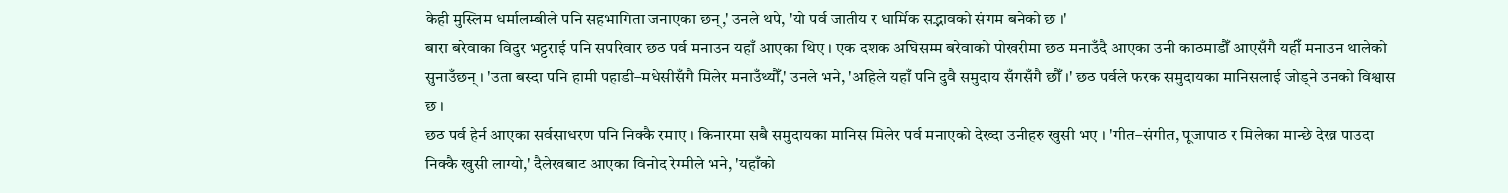केही मुस्लिम धर्मालम्बीले पनि सहभागिता जनाएका छन्,' उनले थपे, 'यो पर्व जातीय र धार्मिक सद्भावको संगम बनेको छ ।'
बारा बरेवाका विदुर भट्टराई पनि सपरिवार छठ पर्व मनाउन यहाँ आएका थिए । एक दशक अघिसम्म बरेवाको पोखरीमा छठ मनाउँदै आएका उनी काठमाडौँ आएसँगै यहीँ मनाउन थालेको सुनाउँछन् । 'उता बस्दा पनि हामी पहाडी–मधेसीसँगै मिलेर मनाउँथ्यौँ,' उनले भने, 'अहिले यहाँ पनि दुवै समुदाय सँगसँगै छौँ ।' छठ पर्वले फरक समुदायका मानिसलाई जोड्ने उनको विश्वास छ ।
छठ पर्व हेर्न आएका सर्वसाधरण पनि निक्कै रमाए । किनारमा सबै समुदायका मानिस मिलेर पर्व मनाएको देख्दा उनीहरु खुसी भए । 'गीत–संगीत, पूजापाठ र मिलेका मान्छे देख्न पाउदा निक्कै खुसी लाग्यो,' दैलेखबाट आएका विनोद रेग्मीले भने, 'यहाँको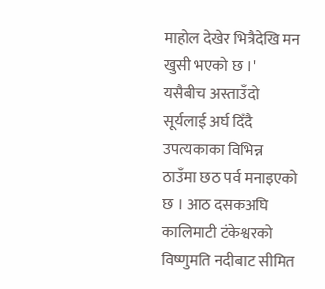माहोल देखेर भित्रैदेखि मन खुसी भएको छ ।'
यसैबीच अस्ताउँदो सूर्यलाई अर्घ दिँदै उपत्यकाका विभिन्न ठाउँमा छठ पर्व मनाइएको छ । आठ दसकअघि कालिमाटी टंकेश्वरको विष्णुमति नदीबाट सीमित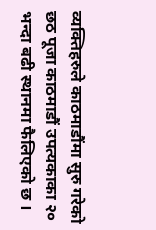व्यक्तिहरुले काठमाडौंमा सुरु गरेको छठ पूजा काठमाडौं उपत्यकाका २० भन्दा बढी स्थानमा फैलिएको छ ।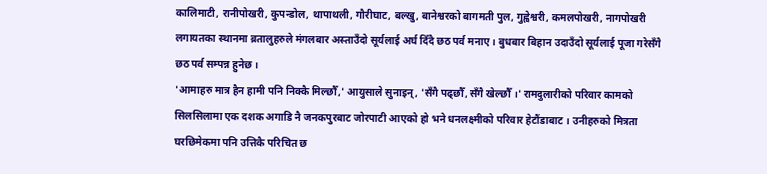कालिमाटी, रानीपोखरी, कुपन्डोल, थापाथली, गौरीघाट, बल्खु, बानेश्वरको बागमती पुल, गुह्वेश्वरी, कमलपोखरी, नागपोखरी लगायतका स्थानमा ब्रतालुहरुले मंगलबार अस्ताउँदो सूर्यलाई अर्घ दिँदै छठ पर्व मनाए । बुधबार बिहान उदाउँदो सूर्यलाई पूजा गरेसँगै छठ पर्व सम्पन्न हुनेछ ।
'आमाहरु मात्र हैन हामी पनि निक्कै मिल्छौँ,' आयुसाले सुनाइन्, 'सँगै पढ्छौँ, सँगै खेल्छौँ ।' रामदुलारीको परिवार कामको सिलसिलामा एक दशक अगाडि नै जनकपुरबाट जोरपाटी आएको हो भने धनलक्ष्मीको परिवार हेटौंडाबाट । उनीहरुको मित्रता घरछिमेकमा पनि उत्तिकै परिचित छ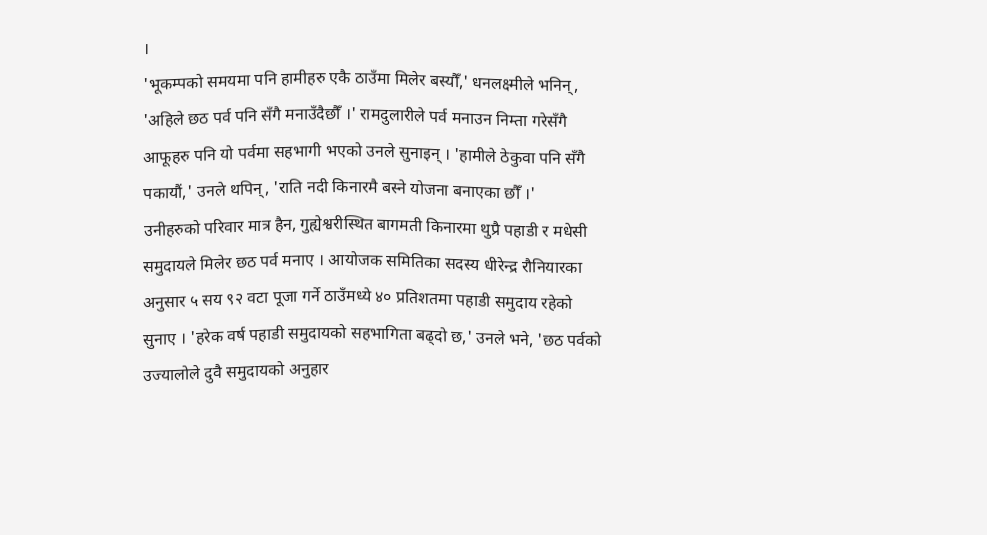।
'भूकम्पको समयमा पनि हामीहरु एकै ठाउँमा मिलेर बस्यौँ,' धनलक्ष्मीले भनिन्, 'अहिले छठ पर्व पनि सँगै मनाउँदैछौँ ।' रामदुलारीले पर्व मनाउन निम्ता गरेसँगै आफूहरु पनि यो पर्वमा सहभागी भएको उनले सुनाइन् । 'हामीले ठेकुवा पनि सँगै पकायौं,' उनले थपिन्, 'राति नदी किनारमै बस्ने योजना बनाएका छौँ ।'
उनीहरुको परिवार मात्र हैन, गुह्येश्वरीस्थित बागमती किनारमा थुप्रै पहाडी र मधेसी समुदायले मिलेर छठ पर्व मनाए । आयोजक समितिका सदस्य धीरेन्द्र रौनियारका अनुसार ५ सय ९२ वटा पूजा गर्ने ठाउँमध्ये ४० प्रतिशतमा पहाडी समुदाय रहेको सुनाए । 'हरेक वर्ष पहाडी समुदायको सहभागिता बढ्दो छ,' उनले भने, 'छठ पर्वको उज्यालोले दुवै समुदायको अनुहार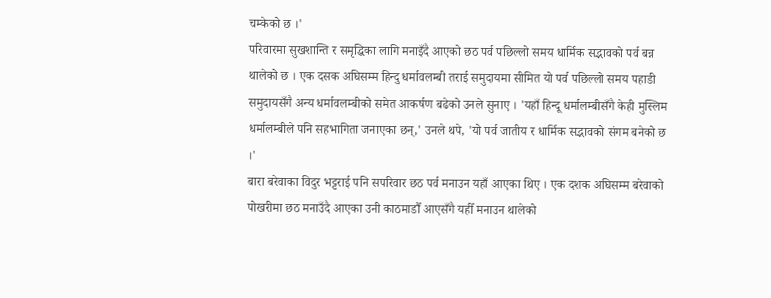चम्केको छ ।'
परिवारमा सुखशान्ति र समृद्धिका लागि मनाइँदै आएको छठ पर्व पछिल्लो समय धार्मिक सद्भावको पर्व बन्न थालेको छ । एक दसक अघिसम्म हिन्दु धर्मावलम्बी तराई समुदायमा सीमित यो पर्व पछिल्लो समय पहाडी समुदायसँगै अन्य धर्मावलम्बीको समेत आकर्षण बढेको उनले सुनाए । 'यहाँ हिन्दू धर्मालम्बीसँगै केही मुस्लिम धर्मालम्बीले पनि सहभागिता जनाएका छन्,' उनले थपे, 'यो पर्व जातीय र धार्मिक सद्भावको संगम बनेको छ ।'
बारा बरेवाका विदुर भट्टराई पनि सपरिवार छठ पर्व मनाउन यहाँ आएका थिए । एक दशक अघिसम्म बरेवाको पोखरीमा छठ मनाउँदै आएका उनी काठमाडौँ आएसँगै यहीँ मनाउन थालेको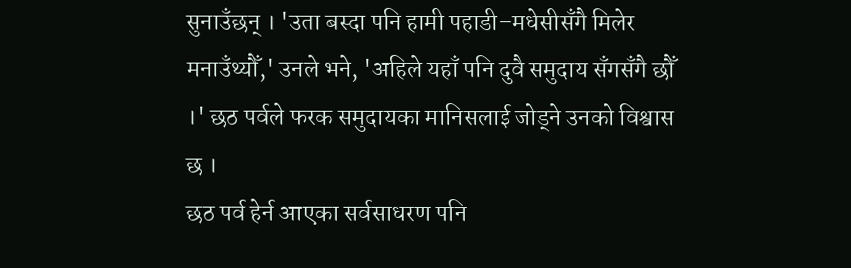सुनाउँछन् । 'उता बस्दा पनि हामी पहाडी–मधेसीसँगै मिलेर मनाउँथ्यौँ,' उनले भने, 'अहिले यहाँ पनि दुवै समुदाय सँगसँगै छौँ ।' छठ पर्वले फरक समुदायका मानिसलाई जोड्ने उनको विश्वास छ ।
छठ पर्व हेर्न आएका सर्वसाधरण पनि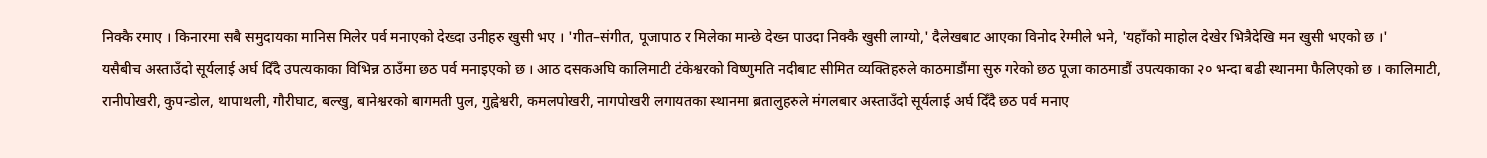निक्कै रमाए । किनारमा सबै समुदायका मानिस मिलेर पर्व मनाएको देख्दा उनीहरु खुसी भए । 'गीत–संगीत, पूजापाठ र मिलेका मान्छे देख्न पाउदा निक्कै खुसी लाग्यो,' दैलेखबाट आएका विनोद रेग्मीले भने, 'यहाँको माहोल देखेर भित्रैदेखि मन खुसी भएको छ ।'
यसैबीच अस्ताउँदो सूर्यलाई अर्घ दिँदै उपत्यकाका विभिन्न ठाउँमा छठ पर्व मनाइएको छ । आठ दसकअघि कालिमाटी टंकेश्वरको विष्णुमति नदीबाट सीमित व्यक्तिहरुले काठमाडौंमा सुरु गरेको छठ पूजा काठमाडौं उपत्यकाका २० भन्दा बढी स्थानमा फैलिएको छ । कालिमाटी, रानीपोखरी, कुपन्डोल, थापाथली, गौरीघाट, बल्खु, बानेश्वरको बागमती पुल, गुह्वेश्वरी, कमलपोखरी, नागपोखरी लगायतका स्थानमा ब्रतालुहरुले मंगलबार अस्ताउँदो सूर्यलाई अर्घ दिँदै छठ पर्व मनाए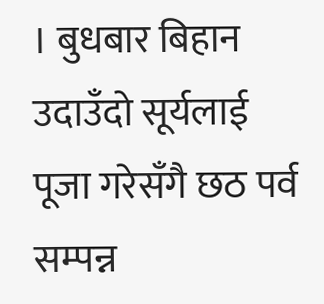। बुधबार बिहान उदाउँदो सूर्यलाई पूजा गरेसँगै छठ पर्व सम्पन्न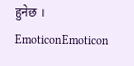हुनेछ ।
EmoticonEmoticon